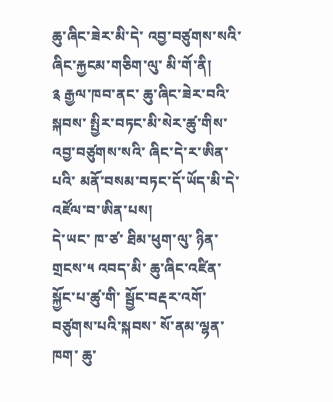ཆུ་ཞིང་ཟེར་མི་དེ་ འབྱ་བཙུགས་སའི་ ཞིང་རྐྱངམ་གཅིག་ལུ་ མི་གོ་ནི།
༉ རྒྱལ་ཁབ་ནང་ ཆུ་ཞིང་ཟེར་བའི་སྐབས་ སྤྱིར་བཏང་མི་སེར་ཚུ་གིས་ འབྱ་བཙུགས་སའི་ ཞིང་དེ་ར་ཨིན་པའི་ མནོ་བསམ་བཏང་དོ་ཡོད་མི་དེ་ འཛོལ་བ་ཨིན་པས།
དེ་ཡང་ ཁ་ཙ་ ཐིམ་ཕུག་ལུ་ ཉིན་གྲངས་༥ འབད་མི་ ཆུ་ཞིང་འཛིན་སྐྱོང་པ་ཚུ་གི་ སྦྱོང་བརྡར་འགོ་བཙུགས་པའི་སྐབས་ སོ་ནམ་ལྷན་ཁག་ ཆུ་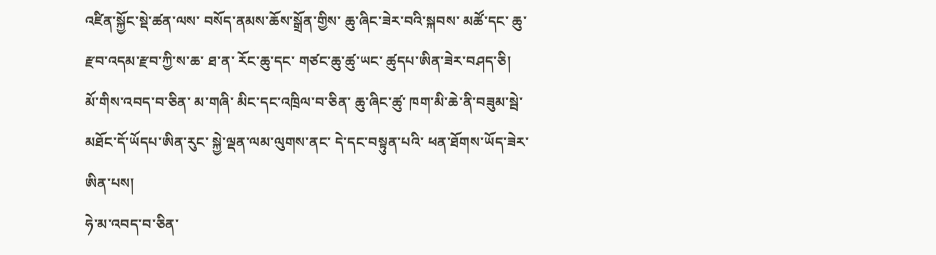འཛིན་སྐྱོང་སྡེ་ཚན་ལས་ བསོད་ནམས་ཆོས་སྒྲོན་གྱིས་ ཆུ་ཞིང་ཟེར་བའི་སྐབས་ མཚོ་དང་ ཆུ་རྫབ་འདམ་རྫབ་ཀྱི་ས་ཆ་ ཐ་ན་ རོང་ཆུ་དང་ གཙང་ཆུ་ཚུ་ཡང་ ཚུདཔ་ཨིན་ཟེར་བཤད་ཅི།
མོ་གིས་འབད་བ་ཅིན་ མ་གཞི་ མིང་དང་འཁྲིལ་བ་ཅིན་ ཆུ་ཞིང་ཚུ་ ཁག་མི་ཆེ་ནི་བཟུམ་སྦེ་ མཐོང་དོ་ཡོདཔ་ཨིན་རུང་ སྐྱེ་ལྡན་ལམ་ལུགས་ནང་ དེ་དང་བསྟུན་པའི་ ཕན་ཐོགས་ཡོད་ཟེར་ཨིན་པས།
ཧེ་མ་འབད་བ་ཅིན་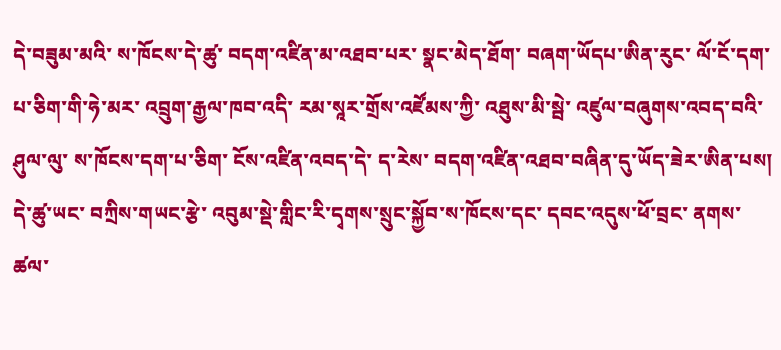དེ་བཟུམ་མའི་ ས་ཁོངས་དེ་ཚུ་ བདག་འཛིན་མ་འཐབ་པར་ སྣང་མེད་ཐོག་ བཞག་ཡོདཔ་ཨིན་རུང་ ལོ་ངོ་དག་པ་ཅིག་གི་ཧེ་མར་ འབྲུག་རྒྱལ་ཁབ་འདི་ རམ་སཱར་གྲོས་འཛོམས་ཀྱི་ འཐུས་མི་སྦེ་ འཛུལ་བཞུགས་འབད་བའི་ཤུལ་ལུ་ ས་ཁོངས་དག་པ་ཅིག་ ངོས་འཛིན་འབད་དེ་ ད་རེས་ བདག་འཛིན་འཐབ་བཞིན་དུ་ཡོད་ཟེར་ཨིན་པས།
དེ་ཚུ་ཡང་ བཀྲིས་གཡང་རྩེ་ འབུམ་སྡེ་གླིང་རི་དྭགས་སྲུང་སྐྱོབ་ས་ཁོངས་དང་ དབང་འདུས་ཕོ་བྲང་ ནགས་ཚལ་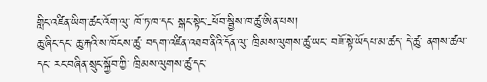གླིང་འཛིན་ཡིག་ཚང་འོག་ལུ་ ཁོ་ཏ་ཁ་དང་ སྒང་སྟེང་-ཕོབ་སྦྱིས་ཁ་ཚུ་ཨིན་པས།
ཆུ་ཞིང་དང་ ཆུ་རྐའི་ས་ཁོངས་ཚུ་ བདག་འཛིན་འཐབ་ནིའི་དོན་ལུ་ ཁྲིམས་ལུགས་ཚུ་ཡང་ བཟོ་སྟེ་ཡོདཔ་མ་ཚད་ དེ་ཚུ་ ནགས་ཚལ་དང་ རང་བཞིན་སྲུང་སྐྱོབ་ཀྱི་ ཁྲིམས་ལུགས་ཚུ་དང་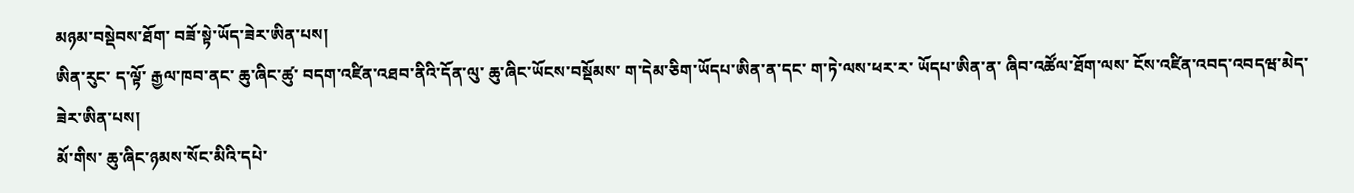མཉམ་བསྡེབས་ཐོག་ བཟོ་སྟེ་ཡོད་ཟེར་ཨིན་པས།
ཨིན་རུང་ ད་ལྟོ་ རྒྱལ་ཁབ་ནང་ ཆུ་ཞིང་ཚུ་ བདག་འཛིན་འཐབ་ནིའི་དོན་ལུ་ ཆུ་ཞིང་ཡོངས་བསྡོམས་ ག་དེམ་ཅིག་ཡོདཔ་ཨིན་ན་དང་ ག་ཏེ་ལས་ཕར་ར་ ཡོདཔ་ཨིན་ན་ ཞིབ་འཚོལ་ཐོག་ལས་ ངོས་འཛིན་འབད་འབདཝ་མེད་ཟེར་ཨིན་པས།
མོ་གིས་ ཆུ་ཞིང་ཉམས་སོང་མིའི་དཔེ་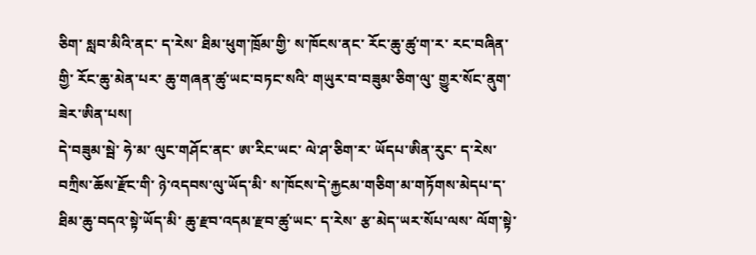ཅིག་ སླབ་མིའི་ནང་ ད་རེས་ ཐིམ་ཕུག་ཁྲོམ་གྱི་ ས་ཁོངས་ནང་ རོང་ཆུ་ཚུ་ག་ར་ རང་བཞིན་གྱི་ རོང་ཆུ་མེན་པར་ ཆུ་གཞན་ཚུ་ཡང་བཏང་སའི་ གཡུར་བ་བཟུམ་ཅིག་ལུ་ གྱུར་སོང་ནུག་ཟེར་ཨིན་པས།
དེ་བཟུམ་སྦེ་ ཧེ་མ་ ལུང་གཤོང་ནང་ ཨ་རིང་ཡང་ ལེ་ཤ་ཅིག་ར་ ཡོདཔ་ཨིན་རུང་ ད་རེས་ བཀྲིས་ཆོས་རྫོང་གི་ ཉེ་འདབས་ལུ་ཡོད་མི་ ས་ཁོངས་དེ་རྐྱངམ་གཅིག་མ་གཏོགས་མེདཔ་ད་ ཐིམ་ཆུ་བདའ་སྟེ་ཡོད་མི་ ཆུ་རྫབ་འདམ་རྫབ་ཚུ་ཡང་ ད་རེས་ རྩ་མེད་ཡར་སོཔ་ལས་ ལོག་སྟེ་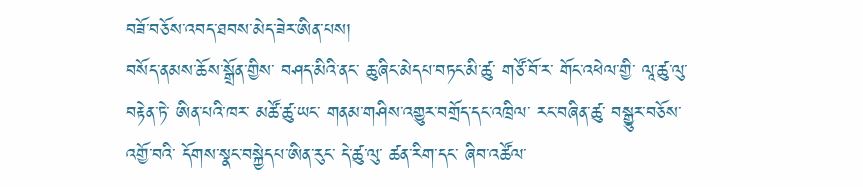བཟོ་བཅོས་འབད་ཐབས་མེད་ཟེར་ཨིན་པས།
བསོད་ནམས་ཆོས་སྒྲོན་གྱིས་ བཤད་མིའི་ནང་ ཆུ་ཞིང་མེདཔ་བཏང་མི་ཚུ་ གཙོ་བོ་ར་ གོང་འཕེལ་གྱི་ ལཱ་ཚུ་ལུ་བརྟེན་ཏེ་ ཨིན་པའི་ཁར་ མཚོ་ཚུ་ཡང་ གནམ་གཤིས་འགྱུར་བགྲོད་དང་འཁྲིལ་ རང་བཞིན་ཚུ་ བསྒྱུར་བཅོས་འགྱོ་བའི་ དོགས་སྣང་བསྐྱེདཔ་ཨིན་རུང་ དེ་ཚུ་ལུ་ ཚན་རིག་དང་ ཞིབ་འཚོལ་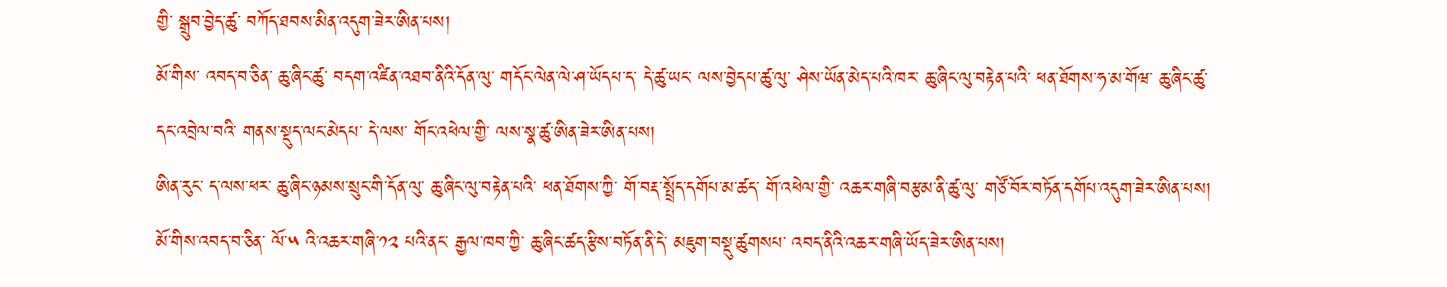གྱི་ སྒྲུབ་བྱེད་ཚུ་ བཀོད་ཐབས་མིན་འདུག་ཟེར་ཨིན་པས།
མོ་གིས་ འབད་བ་ཅིན་ ཆུ་ཞིང་ཚུ་ བདག་འཛིན་འཐབ་ནིའི་དོན་ལུ་ གདོང་ལེན་ལེ་ཤ་ཡོདཔ་ད་ དེ་ཚུ་ཡང་ ལས་བྱེདཔ་ཚུ་ལུ་ ཤེས་ཡོན་མེད་པའི་ཁར་ ཆུ་ཞིང་ལུ་བརྟེན་པའི་ ཕན་ཐོགས་ཧ་མ་གོཝ་ ཆུ་ཞིང་ཚུ་དང་འབྲེལ་བའི་ གནས་སྡུད་ལང་མེདཔ་ དེ་ལས་ གོང་འཕེལ་གྱི་ ལས་སྣ་ཚུ་ཨིན་ཟེར་ཨིན་པས།
ཨིན་རུང་ ད་ལས་ཕར་ ཆུ་ཞིང་ཉམས་སྲུང་གི་དོན་ལུ་ ཆུ་ཞིང་ལུ་བརྟེན་པའི་ ཕན་ཐོགས་ཀྱི་ གོ་བརྡ་སྤྲོད་དགོཔ་མ་ཚད་ གོ་འཕེལ་གྱི་ འཆར་གཞི་བརྩམ་ནི་ཚུ་ལུ་ གཙོ་བོར་བཏོན་དགོཔ་འདུག་ཟེར་ཨིན་པས།
མོ་གིས་འབད་བ་ཅིན་ ལོ་༥ འི་འཆར་གཞི་༡༢ པའི་ནང་ རྒྱལ་ཁབ་ཀྱི་ ཆུ་ཞིང་ཚད་རྩིས་བཏོན་ནི་དེ་ མཇུག་བསྡུ་ཚུགསཔ་ འབད་ནིའི་འཆར་གཞི་ཡོད་ཟེར་ཨིན་པས།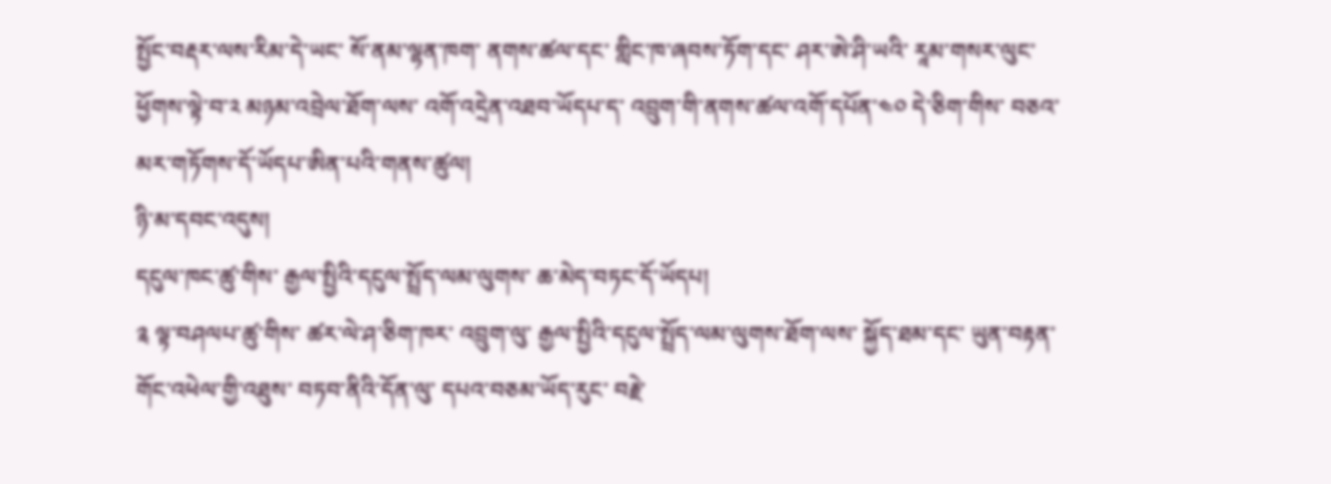སྤྱོང་བརྡར་ལས་རིམ་དེ་ཡང་ སོ་ནམ་ལྷན་ཁག་ ནགས་ཚལ་དང་ གླིང་ཁ་ཞབས་ཏོག་དང་ ཤར་ཨེ་ཤི་ཡའི་ རཱམ་གསར་ལུང་ཕྱོགས་ལྟེ་བ་༢ མཉམ་འབྲེལ་ཐོག་ལས་ འགོ་འདྲེན་འཐབ་ཡོདཔ་ད་ འབྲུག་གི་ནགས་ཚལ་འགོ་དཔོན་༤༠ དེ་ཅིག་གིས་ བཅའ་མར་གཏོགས་དོ་ཡོདཔ་ཨིན་པའི་གནས་ཚུལ།
ཉི་མ་དབང་འདུས།
དངུལ་ཁང་ཚུ་གིས་ རྒྱལ་སྤྱིའི་དངུལ་སྤྲོད་ལམ་ལུགས་ ཆ་མེད་བཏང་དོ་ཡོདཔ།
༉ ལྟ་བཤལཔ་ཚུ་གིས་ ཚར་ལེ་ཤ་ཅིག་ཁར་ འབྲུག་ལུ་ རྒྱལ་སྤྱིའི་དངུལ་སྤྲོད་ལམ་ལུགས་ཐོག་ལས་ སྐྱོད་ཐམ་དང་ ཡུན་བརྟན་གོང་འཕེལ་གྱི་འཐུས་ བཏབ་ནིའི་དོན་ལུ་ དཔའ་བཅམ་ཡོད་རུང་ བརྗེ་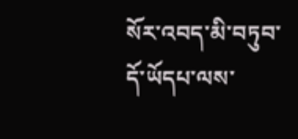སོར་འབད་མི་བཏུབ་དོ་ཡོདཔ་ལས་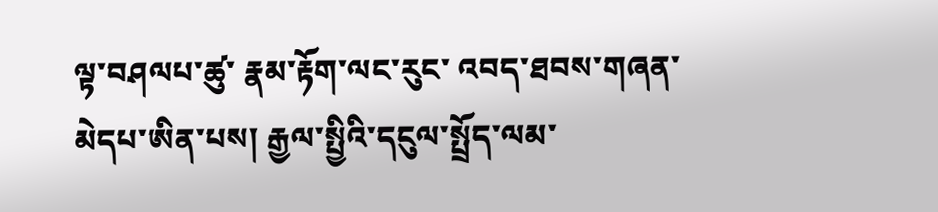ལྟ་བཤལཔ་ཚུ་ རྣམ་རྟོག་ལང་རུང་ འབད་ཐབས་གཞན་མེདཔ་ཨིན་པས། རྒྱལ་སྤྱིའི་དངུལ་སྤྲོད་ལམ་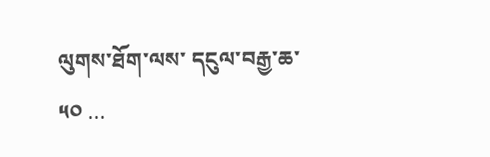ལུགས་ཐོག་ལས་ དངུལ་བརྒྱ་ཆ་༥༠ …